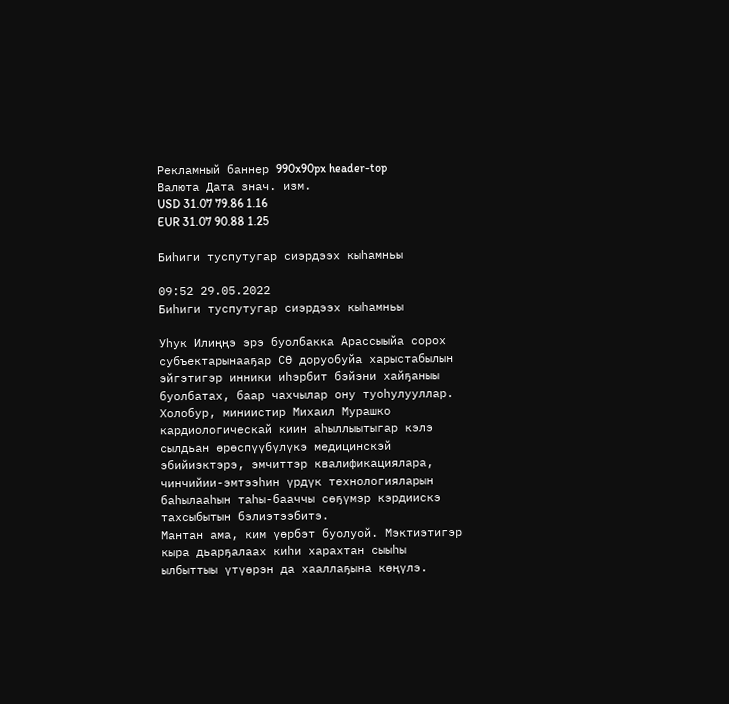Рекламный баннер 990x90px header-top
Валюта Дата знач. изм.
USD 31.07 79.86 1.16
EUR 31.07 90.88 1.25

Биhиги туспутугар сиэрдээх кыhамньы

09:52 29.05.2022
Биhиги туспутугар сиэрдээх кыhамньы

Уhук Илиңңэ эрэ буолбакка Арассыыйа сорох субъектарынааҕар СѲ доруобуйа харыстабылын эйгэтигэр инники иhэрбит бэйэни хайҕаныы буолбатах, баар чахчылар ону туоhулууллар. Холобур, миниистир Михаил Мурашко кардиологическай киин аhыллыытыгар кэлэ сылдьан ѳрѳспүүбүлүкэ медицинскэй эбийиэктэрэ, эмчиттэр квалификациялара, чинчийии-эмтээhин үрдүк технологияларын баhылааhын таhы-бааччы сѳҕүмэр кэрдиискэ тахсыбытын бэлиэтээбитэ.
Мантан ама, ким үѳрбэт буолуой. Мэктиэтигэр кыра дьарҕалаах киhи харахтан сыыhы ылбыттыы үтүѳрэн да хааллаҕына кѳңүлэ.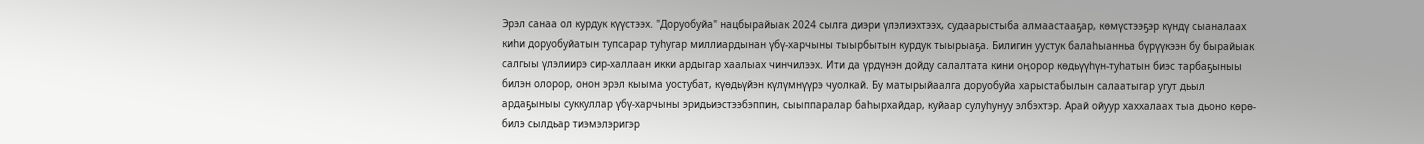Эрэл санаа ол курдук күүстээх. "Доруобуйа" нацбырайыак 2024 сылга диэри үлэлиэхтээх, судаарыстыба алмаастааҕар, кѳмүстээҕэр күндү сыаналаах киhи доруобуйатын тупсарар туhугар миллиардынан үбү-харчыны тыырбытын курдук тыырыаҕа. Билигин уустук балаhыанньа бүрүүкээн бу бырайыак салгыы үлэлиирэ сир-халлаан икки ардыгар хаалыах чинчилээх. Ити да үрдүнэн дойду салалтата кини оңорор кѳдьүүhүн-туhатын биэс тарбаҕыныы билэн олорор, онон эрэл кыыма уостубат, күѳдьүйэн күлүмнүүрэ чуолкай. Бу матырыйаалга доруобуйа харыстабылын салаатыгар угут дьыл ардаҕыныы суккуллар үбү-харчыны эридьиэстээбэппин, сыыппаралар баhырхайдар, куйаар сулуhунуу элбэхтэр. Арай ойуур хаххалаах тыа дьоно кѳрѳ-билэ сылдьар тиэмэлэригэр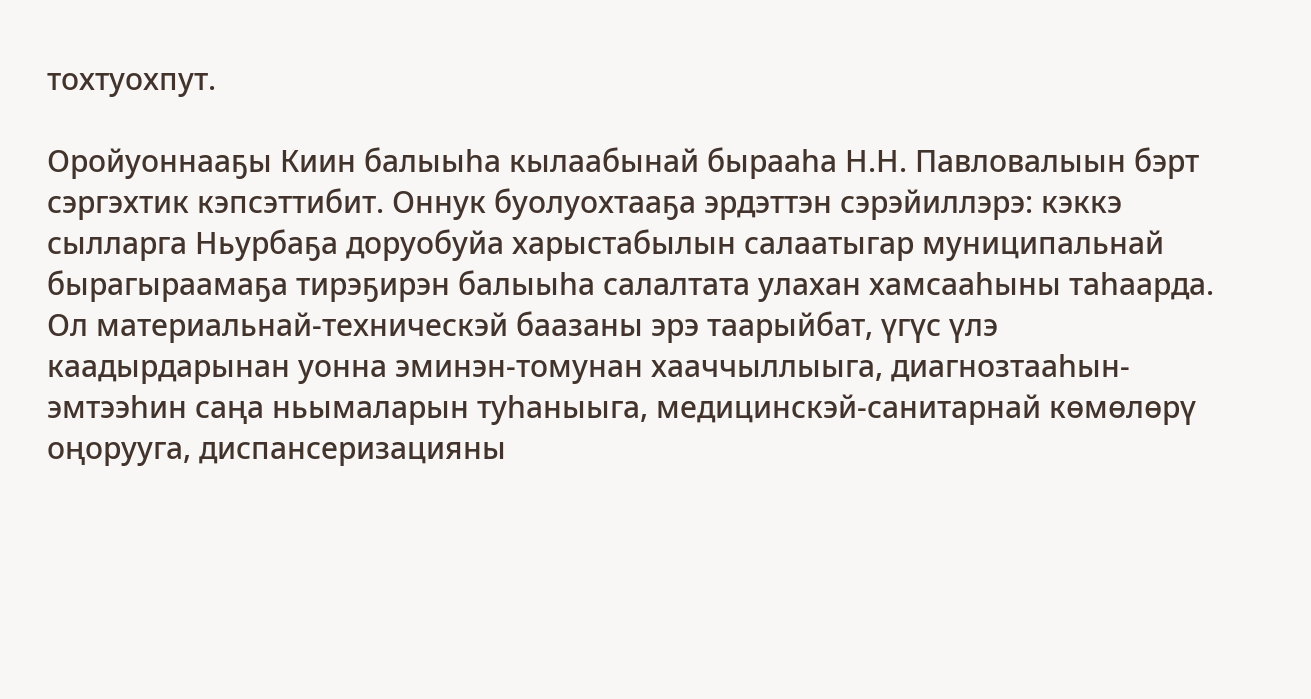тохтуохпут.

Оройуоннааҕы Киин балыыhа кылаабынай бырааhа Н.Н. Павловалыын бэрт сэргэхтик кэпсэттибит. Оннук буолуохтааҕа эрдэттэн сэрэйиллэрэ: кэккэ сылларга Ньурбаҕа доруобуйа харыстабылын салаатыгар муниципальнай бырагыраамаҕа тирэҕирэн балыыhа салалтата улахан хамсааhыны таhаарда. Ол материальнай-техническэй баазаны эрэ таарыйбат, үгүс үлэ каадырдарынан уонна эминэн-томунан хааччыллыыга, диагнозтааhын-эмтээhин саңа ньымаларын туhаныыга, медицинскэй-санитарнай кѳмѳлѳрү оңорууга, диспансеризацияны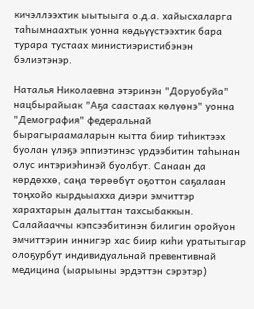кичэллээхтик ыытыыга о.д.а. хайысхаларга таhымнаахтык уонна кѳдьүүстээхтик бара турара тустаах министиэристибэнэн бэлиэтэнэр.

Наталья Николаевна этэринэн "Доруобуйа" нацбырайыак "Аҕа саастаах кѳлүѳнэ" уонна "Демография" федеральнай бырагыраамаларын кытта биир тиhиктээх буолан үлэҕэ эппиэтинэс үрдээбитин таhынан олус интэриэhинэй буолбут. Санаан да кѳрдѳххѳ, саңа тѳрѳѳбүт оҕоттон саҕалаан тоңхойо кырдьыахха диэри эмчиттэр харахтарын далыттан тахсыбаккын. Салайааччы кэпсээбитинэн билигин оройуон эмчиттэрин иннигэр хас биир киhи уратытыгар олоҕурбут индивидуальнай превентивнай медицина (ыарыыны эрдэттэн сэрэтэр)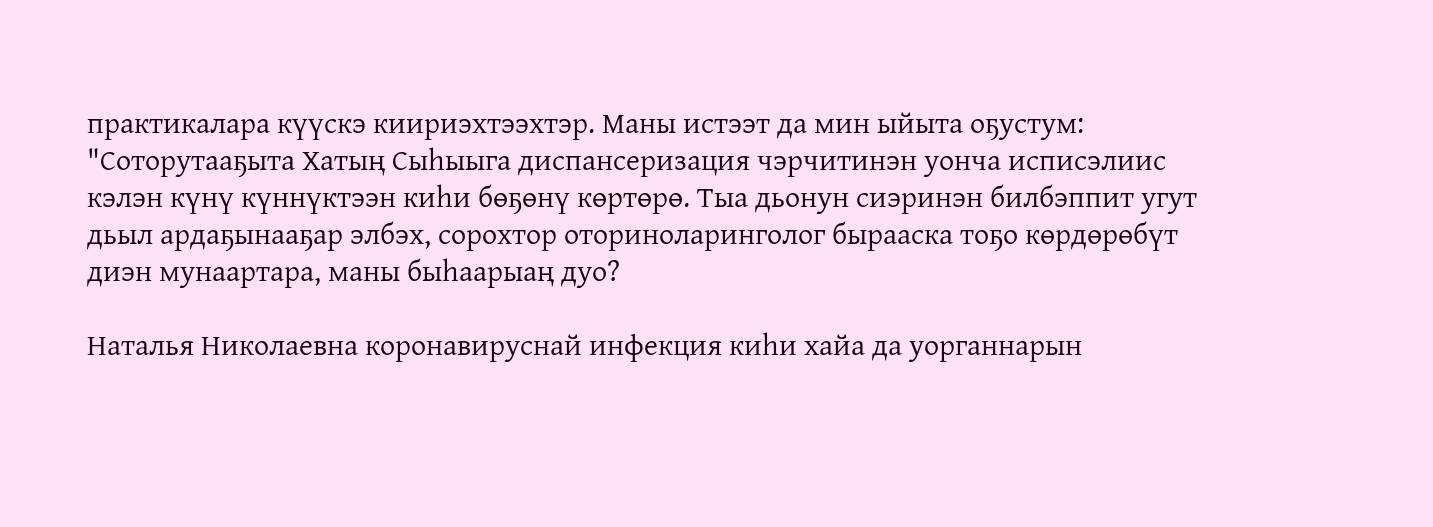практикалара күүскэ киириэхтээхтэр. Маны истээт да мин ыйыта оҕустум: "Соторутааҕыта Хатың Сыhыыга диспансеризация чэрчитинэн уонча исписэлиис кэлэн күнү күннүктээн киhи бѳҕѳнү кѳртѳрѳ. Тыа дьонун сиэринэн билбэппит угут дьыл ардаҕынааҕар элбэх, сорохтор оториноларинголог бырааска тоҕо кѳрдѳрѳбүт диэн мунаартара, маны быhаарыаң дуо?

Наталья Николаевна коронавируснай инфекция киhи хайа да уорганнарын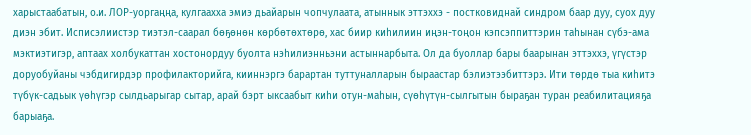харыстаабатын, о.и. ЛОР-уоргаңңа, кулгаахха эмиэ дьайарын чопчулаата, атыннык эттэххэ - постковиднай синдром баар дуу, суох дуу диэн эбит. Исписэлиистэр тиэтэл-саарал бѳҕѳнѳн кѳрбѳтѳхтѳрѳ, хас биир киhилиин иңэн-тоңон кэпсэппиттэрин таhынан сүбэ-ама мэктиэтигэр, аптаах холбукаттан хостонордуу буолта нэhилиэнньэни астыннарбыта. Ол да буоллар бары баарынан эттэххэ, үгүстэр доруобуйаны чэбдигирдэр профилакторийга, кииннэргэ барартан туттуналларын быраастар бэлиэтээбиттэрэ. Ити тѳрдѳ тыа киhитэ түбүк-садьык үѳhүгэр сылдьарыгар сытар, арай бэрт ыксаабыт киhи отун-маhын, сүѳhүтүн-сылгытын быраҕан туран реабилитацияҕа барыаҕа.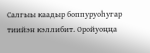Салгыы каадыр боппуруоhугар тиийэн кэллибит. Оройуоңңа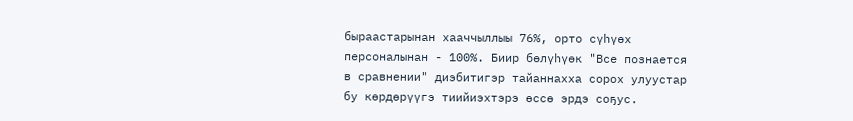быраастарынан хааччыллыы 76%, орто сүhүѳх персоналынан - 100%. Биир бѳлүhүѳк "Все познается в сравнении" диэбитигэр тайаннахха сорох улуустар бу кѳрдѳрүүгэ тиийиэхтэрэ ѳссѳ эрдэ соҕус.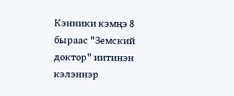Кэнники кэмңэ 8 быраас "Земский доктор" иитинэн кэлэннэр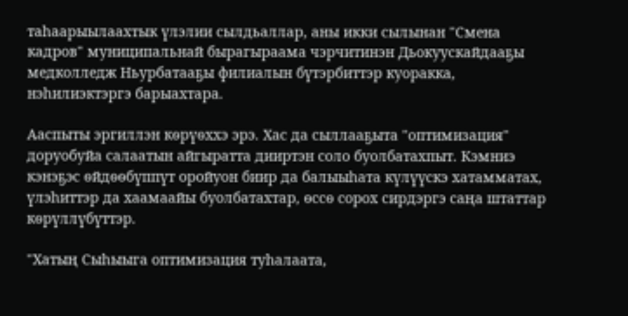таhаарыылаахтык үлэлии сылдьаллар, аны икки сылынан "Смена кадров" муниципальнай бырагыраама чэрчитинэн Дьокуускайдааҕы медколледж Ньурбатааҕы филиалын бүтэрбиттэр куоракка, нэhилиэктэргэ барыахтара.

Ааспыты эргиллэн кѳрүѳххэ эрэ. Хас да сыллааҕыта "оптимизация" доруобуйа салаатын айгыратта дииртэн соло буолбатахпыт. Кэмниэ кэнэҕэс ѳйдѳѳбүппүт оройуон биир да балыыhата күлүүскэ хатамматах, үлэhиттэр да хаамаайы буолбатахтар, ѳссѳ сорох сирдэргэ саңа штаттар кѳрүллүбүттэр.

"Хатың Сыhыыга оптимизация туhалаата,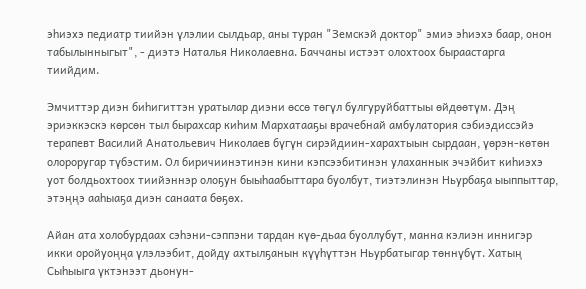эhиэхэ педиатр тиийэн үлэлии сылдьар, аны туран "Земскэй доктор" эмиэ эhиэхэ баар, онон табылынныгыт", - диэтэ Наталья Николаевна. Баччаны истээт олохтоох быраастарга тиийдим.

Эмчиттэр диэн биhигиттэн уратылар диэни ѳссѳ тѳгүл булгуруйбаттыы ѳйдѳѳтүм. Дэң эриэккэскэ кѳрсѳн тыл бырахсар киhим Мархатааҕы врачебнай амбулатория сэбиэдиссэйэ терапевт Василий Анатольевич Николаев бүгүн сирэйдиин-харахтыын сырдаан, үѳрэн-кѳтѳн олороругар түбэстим. Ол биричиинэтинэн кини кэпсээбитинэн улаханнык эчэйбит киhиэхэ уот болдьохтоох тиийэннэр олоҕун быыhаабыттара буолбут, тиэтэлинэн Ньурбаҕа ыыппыттар, этэңңэ ааhыаҕа диэн санаата бѳҕѳх.

Айан ата холобурдаах сэhэни-сэппэни тардан күѳ-дьаа буоллубут, манна кэлиэн иннигэр икки оройуоңңа үлэлээбит, дойду ахтылҕанын күүhүттэн Ньурбатыгар тѳннүбүт. Хатың Сыhыыга үктэнээт дьонун-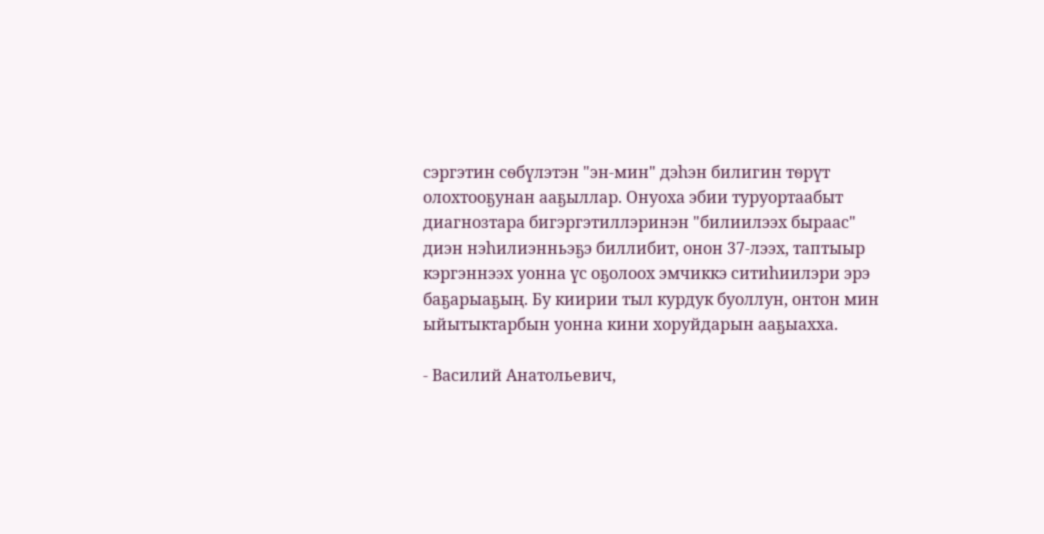сэргэтин сѳбүлэтэн "эн-мин" дэhэн билигин тѳрүт олохтооҕунан ааҕыллар. Онуоха эбии туруортаабыт диагнозтара бигэргэтиллэринэн "билиилээх быраас" диэн нэhилиэнньэҕэ биллибит, онон 37-лээх, таптыыр кэргэннээх уонна үс оҕолоох эмчиккэ ситиhиилэри эрэ баҕарыаҕың. Бу киирии тыл курдук буоллун, онтон мин ыйытыктарбын уонна кини хоруйдарын ааҕыахха.

- Василий Анатольевич,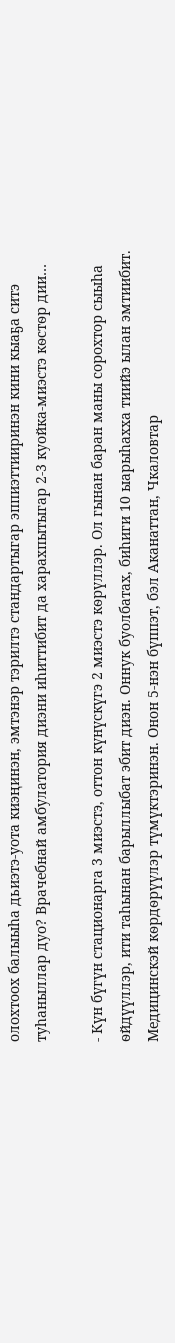олохтоох балыыhа дьиэтэ-уота киэңинэн, эмтэнэр тэрилтэ стандартыгар эппиэттииринэн кини кыаҕа ситэ туhаныллар дуо? Врачебнай амбулатория диэни иhиттибит да харахпытыгар 2-3 куойка-миэстэ кѳстѳр дии…

- Күн бүгүн стационарга 3 миэстэ, оттон күнүскүгэ 2 миэстэ кѳрүллэр. Ол гынан баран маны сорохтор сыыhа ѳйдүүллэр, ити таhынан барыллыбат эбит диэн. Оннук буолбатах, биhиги 10 ыарыhахха тиийэ ылан эмтиибит. Медицинскэй кѳрдѳрүүлэр түмүктэринэн. Онон 5-нэн бүппэт, бэл Аканаттан, Чкаловтар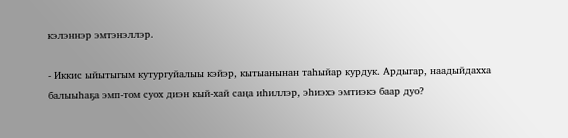кэлэннэр эмтэнэллэр.

- Иккис ыйытыгым кутургуйалыы кэйэр, кытыанынан таhыйар курдук. Ардыгар, наадыйдахха балыыhаҕа эмп-том суох диэн кый-хай саңа иhиллэр, эhиэхэ эмтиэкэ баар дуо?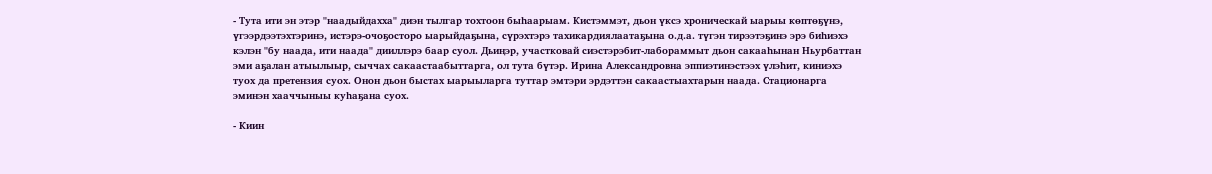- Тута ити эн этэр "наадыйдахха" диэн тылгар тохтоон быhаарыам. Кистэммэт, дьон үксэ хроническай ыарыы кѳптѳҕүнэ, үгээрдээтэхтэринэ, истэрэ-очоҕосторо ыарыйдаҕына, сүрэхтэрэ тахикардиялаатаҕына о.д.а. түгэн тирээтэҕинэ эрэ биhиэхэ кэлэн "бу наада, ити наада" дииллэрэ баар суол. Дьиңэр, участковай сиэстэрэбит-лабораммыт дьон сакааhынан Ньурбаттан эми аҕалан атыылыыр, сыччах сакаастаабыттарга, ол тута бүтэр. Ирина Александровна эппиэтинэстээх үлэhит, киниэхэ туох да претензия суох. Онон дьон быстах ыарыыларга туттар эмтэри эрдэттэн сакаастыахтарын наада. Стационарга эминэн хааччыныы куhаҕана суох.

- Киин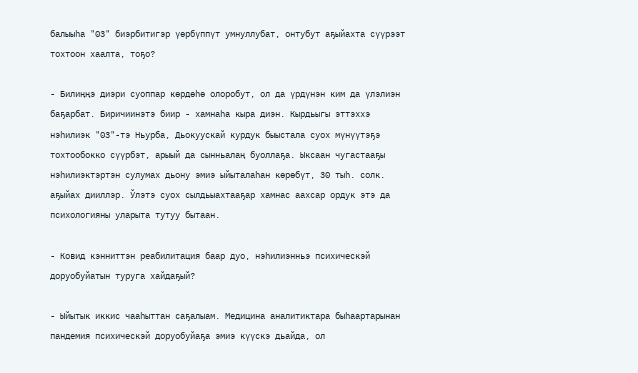балыыhа "03" биэрбитигэр үѳрбүппүт умнуллубат, онтубут аҕыйахта сүүрээт тохтоон хаалта, тоҕо?

- Билиңңэ диэри суоппар кѳрдѳhѳ олоробут, ол да үрдүнэн ким да үлэлиэн баҕарбат. Биричиинэтэ биир - хамнаhа кыра диэн. Кырдьыгы эттэххэ нэhилиэк "03"-тэ Ньурба, Дьокуускай курдук быыстала суох мүнүүтэҕэ тохтообокко сүүрбэт, арыый да сынньалаң буоллаҕа. Ыксаан чугастааҕы нэhилиэктэртэн сулумах дьону эмиэ ыйыталаhан кѳрѳбүт, 30 тыh. солк. аҕыйах дииллэр. Ўлэтэ суох сылдьыахтааҕар хамнас аахсар ордук этэ да психологияны уларыта тутуу бытаан.

- Ковид кэнниттэн реабилитация баар дуо, нэhилиэнньэ психическэй доруобуйатын туруга хайдаҕый?

- Ыйытык иккис чааhыттан саҕалыам. Медицина аналитиктара быhаартарынан пандемия психическэй доруобуйаҕа эмиэ күүскэ дьайда, ол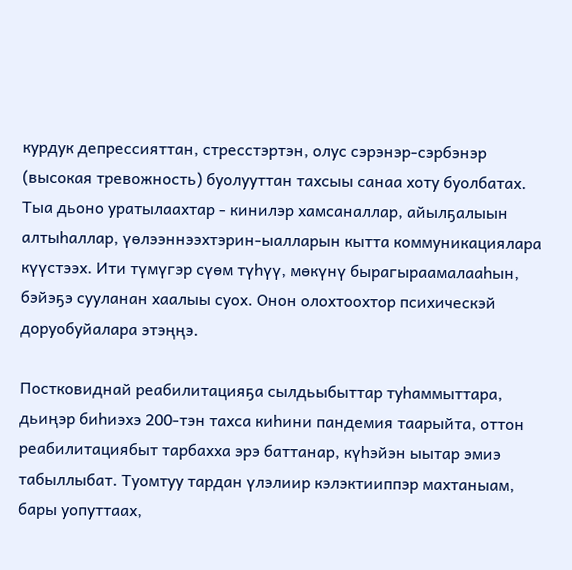курдук депрессияттан, стресстэртэн, олус сэрэнэр-сэрбэнэр (высокая тревожность) буолууттан тахсыы санаа хоту буолбатах. Тыа дьоно уратылаахтар - кинилэр хамсаналлар, айылҕалыын алтыhаллар, үѳлээннээхтэрин-ыалларын кытта коммуникациялара күүстээх. Ити түмүгэр сүѳм түhүү, мѳкүнү бырагыраамалааhын, бэйэҕэ сууланан хаалыы суох. Онон олохтоохтор психическэй доруобуйалара этэңңэ.

Постковиднай реабилитацияҕа сылдьыбыттар туhаммыттара, дьиңэр биhиэхэ 200-тэн тахса киhини пандемия таарыйта, оттон реабилитациябыт тарбахха эрэ баттанар, күhэйэн ыытар эмиэ табыллыбат. Туомтуу тардан үлэлиир кэлэктииппэр махтаныам, бары уопуттаах,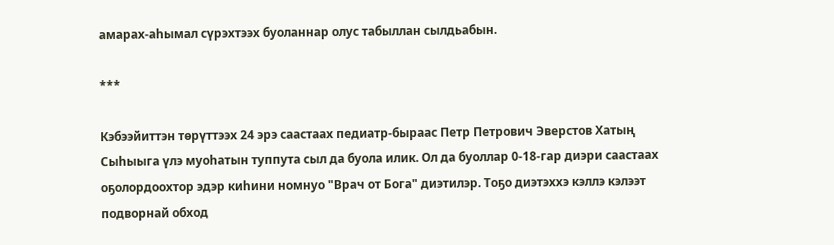амарах-аhымал сүрэхтээх буоланнар олус табыллан сылдьабын.

***

Кэбээйиттэн тѳрүттээх 24 эрэ саастаах педиатр-быраас Петр Петрович Эверстов Хатың Сыhыыга үлэ муоhатын туппута сыл да буола илик. Ол да буоллар 0-18-гар диэри саастаах оҕолордоохтор эдэр киhини номнуо "Врач от Бога" диэтилэр. Тоҕо диэтэххэ кэллэ кэлээт подворнай обход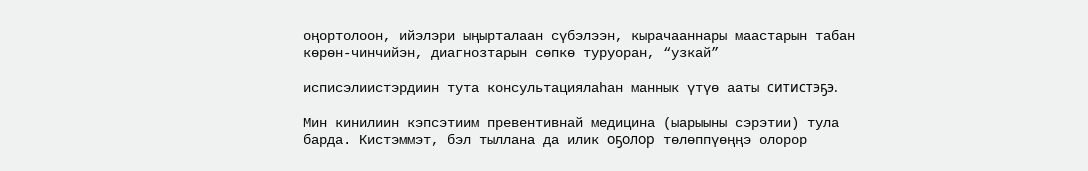оңортолоон, ийэлэри ыңырталаан сүбэлээн, кырачааннары маастарын табан кѳрѳн-чинчийэн, диагнозтарын сѳпкѳ туруоран, “узкай”

исписэлиистэрдиин тута консультациялаhан маннык үтүѳ ааты ситистэҕэ.

Мин кинилиин кэпсэтиим превентивнай медицина (ыарыыны сэрэтии) тула барда. Кистэммэт, бэл тыллана да илик оҕолор тѳлѳппүѳңңэ олорор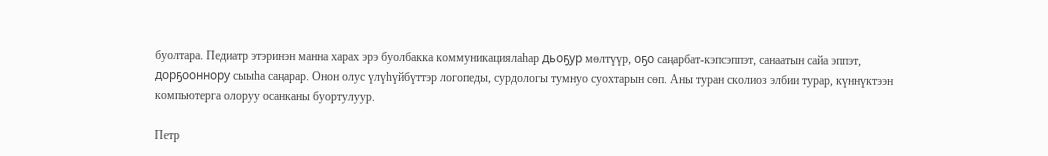буолтара. Педиатр этэринэн манна харах эрэ буолбакка коммуникациялаhар дьоҕур мѳлтүүр, оҕо саңарбат-кэпсэппэт, санаатын сайа эппэт, дорҕооннору сыыhа саңарар. Онон олус үлүhүйбүттэр логопеды, сурдологы тумнуо суохтарын сѳп. Аны туран сколиоз элбии турар, күннүктээн компьютерга олоруу осанканы буортулуур.

Петр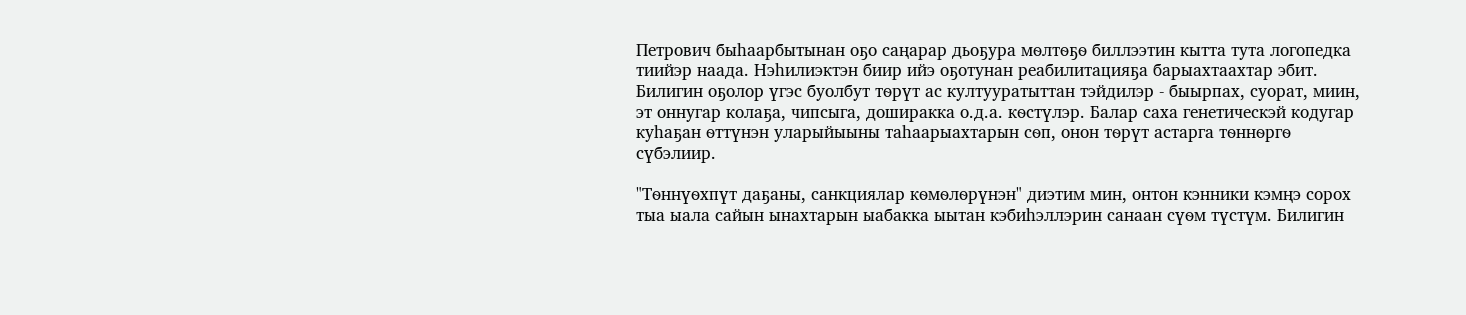Петрович быhаарбытынан оҕо саңарар дьоҕура мѳлтѳҕѳ биллээтин кытта тута логопедка тиийэр наада. Нэhилиэктэн биир ийэ оҕотунан реабилитацияҕа барыахтаахтар эбит. Билигин оҕолор үгэс буолбут тѳрүт ас култууратыттан тэйдилэр - быырпах, суорат, миин, эт оннугар колаҕа, чипсыга, доширакка о.д.а. кѳстүлэр. Балар саха генетическэй кодугар куhаҕан ѳттүнэн уларыйыыны таhаарыахтарын сѳп, онон тѳрүт астарга тѳннѳргѳ сүбэлиир.

"Тѳннүѳхпүт даҕаны, санкциялар кѳмѳлѳрүнэн" диэтим мин, онтон кэнники кэмңэ сорох тыа ыала сайын ынахтарын ыабакка ыытан кэбиhэллэрин санаан сүѳм түстүм. Билигин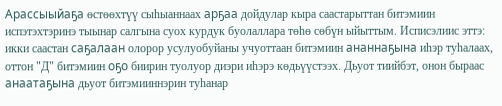Арассыыйаҕа ѳстѳѳхтүү сыhыаннаах арҕаа дойдулар кыра саастарыттан битэмиин испэтэхтэринэ тыынар салгына суох курдук буолаллара тѳhѳ сѳбүн ыйыттым. Исписэлиис эттэ: икки саастан саҕалаан олорор усулуобуйаны учуоттаан битэмиин ананнаҕына иhэр туhалаах, оттон "Д" битэмиин оҕо биирин туолуор диэри иhэрэ кѳдьүүстээх. Дьуот тиийбэт, онон быраас анаатаҕына дьуот битэмииннэрин туhанар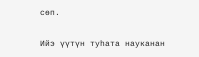сѳп.

Ийэ үүтүн туhата науканан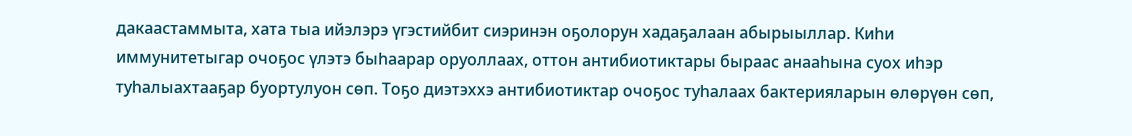дакаастаммыта, хата тыа ийэлэрэ үгэстийбит сиэринэн оҕолорун хадаҕалаан абырыыллар. Киhи иммунитетыгар очоҕос үлэтэ быhаарар оруоллаах, оттон антибиотиктары быраас анааhына суох иhэр туhалыахтааҕар буортулуон сѳп. Тоҕо диэтэххэ антибиотиктар очоҕос туhалаах бактерияларын ѳлѳрүѳн сѳп,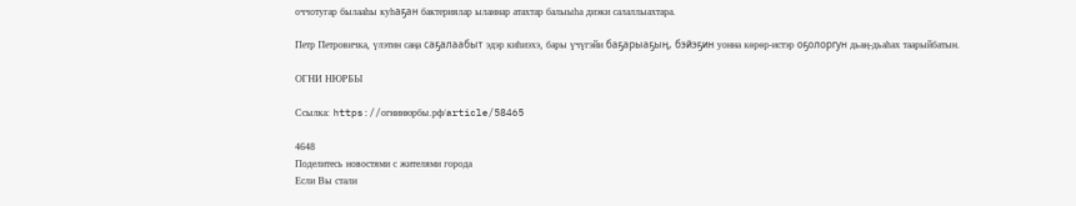оччотугар былааhы куhаҕан бактериялар ыланнар атахтар балыыhа диэки салаллыахтара.

Петр Петровичка, үлэтин саңа саҕалаабыт эдэр киhиэхэ, бары үчүгэйи баҕарыаҕың, бэйэҕин уонна кѳрѳр-истэр оҕолоргун дьаң-дьаhах таарыйбатын.

ОГНИ НЮРБЫ

Ссылка: https://огнинюрбы.рф/article/58465

4648
Поделитесь новостями с жителями города
Если Вы стали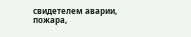свидетелем аварии, пожара,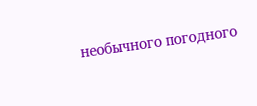необычного погодного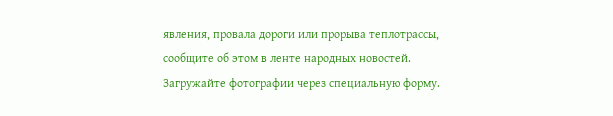явления, провала дороги или прорыва теплотрассы, сообщите об этом в ленте народных новостей. Загружайте фотографии через специальную форму.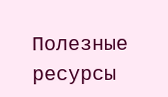Полезные ресурсы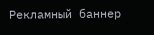Рекламный баннер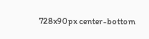728x90px center-bottom